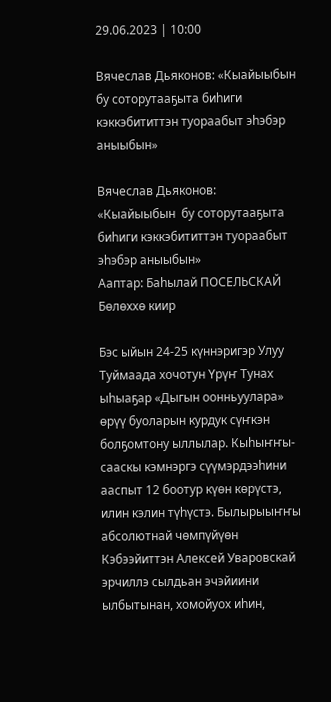29.06.2023 | 10:00

Вячеслав Дьяконов: «Кыайыыбын бу соторутааҕыта биһиги кэккэбититтэн туораабыт эһэбэр аныыбын»

Вячеслав Дьяконов:  «Кыайыыбын  бу соторутааҕыта  биһиги кэккэбититтэн туораабыт эһэбэр аныыбын»
Ааптар: Баһылай ПОСЕЛЬСКАЙ
Бөлөххө киир

Бэс ыйын 24-25 күннэригэр Улуу Туймаада хочотун Үрүҥ Тунах ыһыаҕар «Дыгын оонньуулара» өрүү буоларын курдук сүҥкэн болҕомтону ыллылар. Кыһыҥҥы-сааскы кэмнэргэ сүүмэрдээһини ааспыт 12 боотур күөн көрүстэ, илин кэлин түһүстэ. Былырыыҥҥы абсолютнай чөмпүйүөн Кэбээйиттэн Алексей Уваровскай эрчиллэ сылдьан эчэйиини ылбытынан, хомойуох иһин,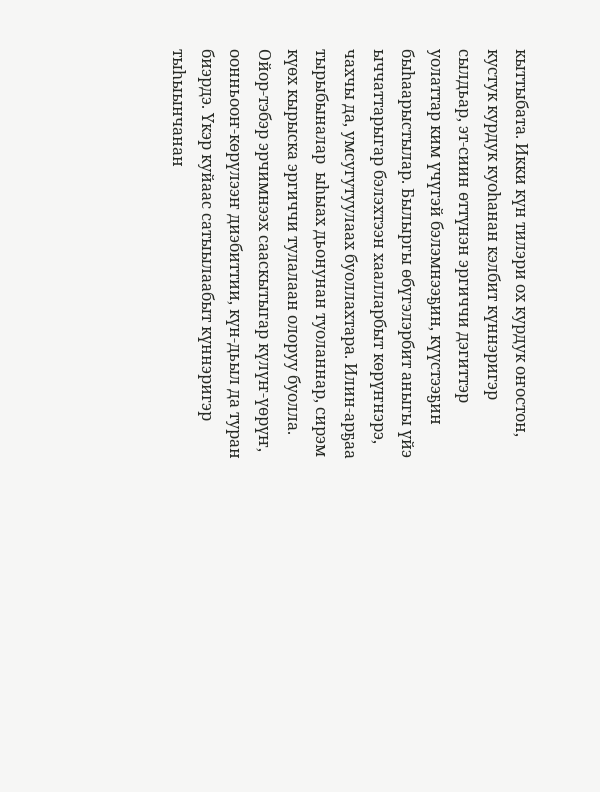кыттыбата. Икки күн тилэри ох курдук оҥостон, кустук курдук куоһанан кэлбит күннэригэр сылдьар, эт-сиин өттүнэн эргиччи дэгиттэр уолаттар ким үчүгэй бэлэмнээҕин, күүстээҕин быһаарыстылар. Былыргы өбүгэлэрбит аныгы үйэ ыччаттарыгар бэлэхтээн хаалларбыт көрүҥнэрэ, чахчы да, умсугутуулаах буоллахтара. Илин-арҕаа тырыбыналар  ыһыах дьонунан туоланнар, сирэм күөх кырыска эргиччи тулалаан олоруу буолла. Ойор-тэбэр эрчимнээх сааскытыгар күлүҥ-үөрүҥ, оонньооҥ-көрүлээҥ диэбиттии, күн-дьыл да туран биэрдэ. Үкэр куйаас сатыылаабыт күннэригэр тыһыынчанан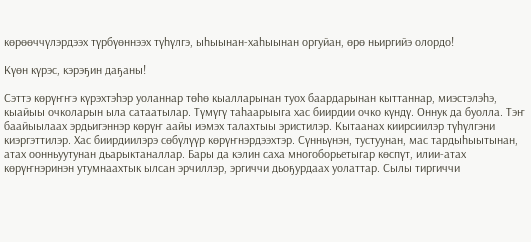көрөөччүлэрдээх түрбүөннээх түһүлгэ, ыһыынан-хаһыынан оргуйан, өрө ньиргийэ олордо!

Күөн күрэс, кэрэҕин даҕаны!

Сэттэ көрүҥҥэ күрэхтэһэр уоланнар төһө кыалларынан туох баардарынан кыттаннар, миэстэлэһэ, кыайыы очколарын ыла сатаатылар. Түмүгү таһаарыыга хас биирдии очко күндү. Оннук да буолла. Тэҥ баайыылаах эрдьигэннэр көрүҥ аайы иэмэх талахтыы эристилэр. Кытаанах киирсиилэр түһүлгэни киэргэттилэр. Хас биирдиилэрэ сөбүлүүр көрүҥнэрдээхтэр. Сүнньүнэн, тустуунан, мас тардыһыытынан, атах оонньуутунан дьарыктаналлар. Бары да кэлин саха многоборьетыгар көспүт, илии-атах көрүҥнэринэн утумнаахтык ылсан эрчиллэр, эргиччи дьоҕурдаах уолаттар. Сылы тиргиччи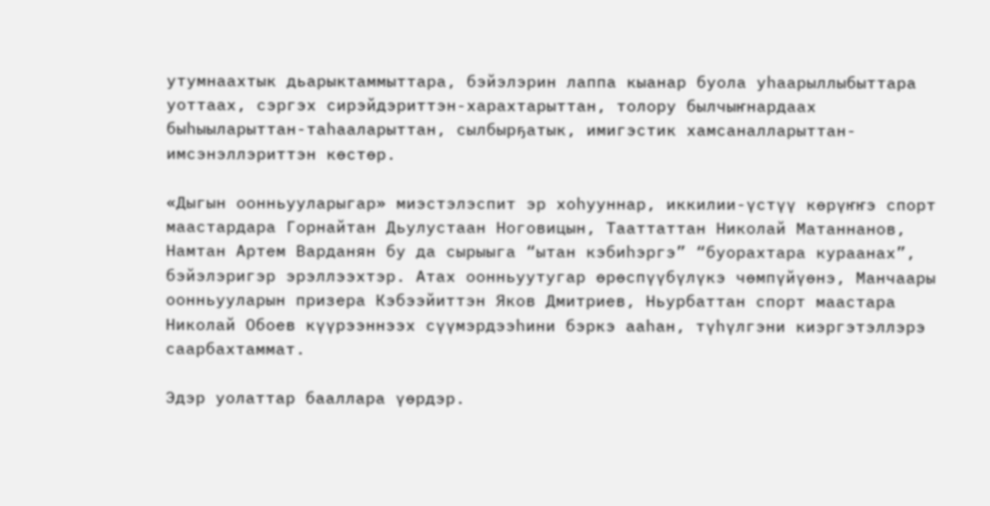утумнаахтык дьарыктаммыттара, бэйэлэрин лаппа кыанар буола уһаарыллыбыттара уоттаах, сэргэх сирэйдэриттэн-харахтарыттан, толору былчыҥнардаах быһыыларыттан-таһааларыттан, сылбырҕатык, имигэстик хамсаналларыттан-имсэнэллэриттэн көстөр.

«Дыгын оонньууларыгар» миэстэлэспит эр хоһууннар, иккилии-үстүү көрүҥҥэ спорт маастардара Горнайтан Дьулустаан Ноговицын, Тааттаттан Николай Матаннанов, Намтан Артем Варданян бу да сырыыга “ытан кэбиһэргэ” “буорахтара кураанах”, бэйэлэригэр эрэллээхтэр. Атах оонньуутугар өрөспүүбүлүкэ чөмпүйүөнэ, Манчаары оонньууларын призера Кэбээйиттэн Яков Дмитриев, Ньурбаттан спорт маастара Николай Обоев күүрээннээх сүүмэрдээһини бэркэ ааһан, түһүлгэни киэргэтэллэрэ саарбахтаммат.

Эдэр уолаттар бааллара үөрдэр.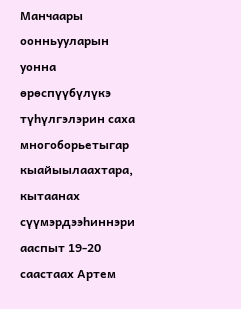Манчаары оонньууларын уонна өрөспүүбүлүкэ түһүлгэлэрин саха многоборьетыгар кыайыылаахтара, кытаанах сүүмэрдээһиннэри ааспыт 19-20 саастаах Артем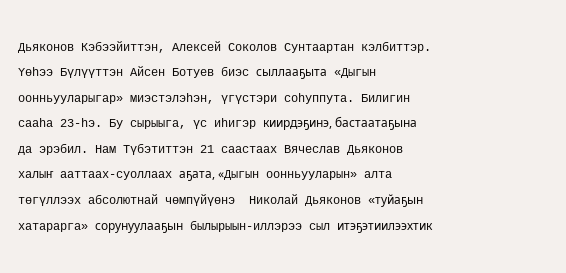Дьяконов Кэбээйиттэн, Алексей Соколов Сунтаартан кэлбиттэр. Үөһээ Бүлүүттэн Айсен Ботуев биэс сыллааҕыта «Дыгын оонньууларыгар» миэстэлэһэн, үгүстэри соһуппута. Билигин сааһа 23-һэ. Бу сырыыга, үс иһигэр киирдэҕинэ, бастаатаҕына да эрэбил. Нам Түбэтиттэн 21 саастаах Вячеслав Дьяконов халыҥ ааттаах-суоллаах аҕата, «Дыгын оонньууларын» алта төгүллээх абсолютнай чөмпүйүөнэ  Николай Дьяконов «туйаҕын хатарарга» сорунуулааҕын былырыын-иллэрээ сыл итэҕэтиилээхтик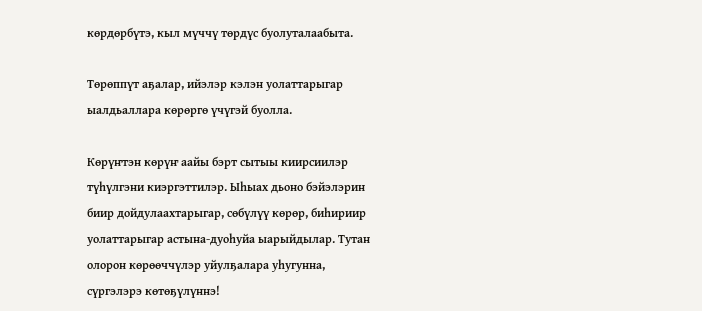көрдөрбүтэ, кыл мүччү төрдүс буолуталаабыта.

Төрөппүт аҕалар, ийэлэр кэлэн уолаттарыгар ыалдьаллара көрөргө үчүгэй буолла.

Көрүҥтэн көрүҥ аайы бэрт сытыы киирсиилэр түһүлгэни киэргэттилэр. Ыһыах дьоно бэйэлэрин биир дойдулаахтарыгар, сөбүлүү көрөр, биһириир уолаттарыгар астына-дуоһуйа ыарыйдылар. Тутан олорон көрөөччүлэр уйулҕалара уһугунна, сүргэлэрэ көтөҕүлүннэ!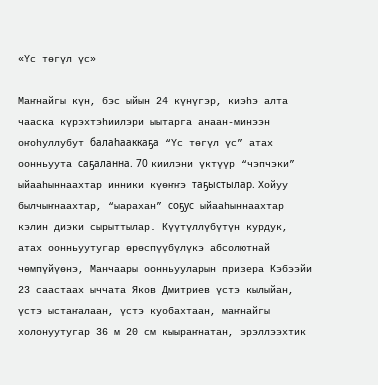«Үс төгүл үс»

Маҥнайгы күн, бэс ыйын 24 күнүгэр, киэһэ алта чааска күрэхтэһиилэри ыытарга анаан-минээн оҥоһуллубут балаһааккаҕа “Үс төгүл үс” атах оонньуута саҕаланна. 70 киилэни үктүүр “чэпчэки” ыйааһыннаахтар инники күөҥҥэ таҕыстылар. Хойуу былчыҥнаахтар, “ыарахан” соҕус ыйааһыннаахтар кэлин диэки сырыттылар. Күүтүллүбүтүн курдук, атах оонньуутугар өрөспүүбүлүкэ абсолютнай чөмпүйүөнэ, Манчаары оонньууларын призера Кэбээйи 23 саастаах ыччата Яков Дмитриев үстэ кылыйан, үстэ ыстаҥалаан, үстэ куобахтаан, маҥнайгы холонуутугар 36 м 20 см кыыраҥнатан, эрэллээхтик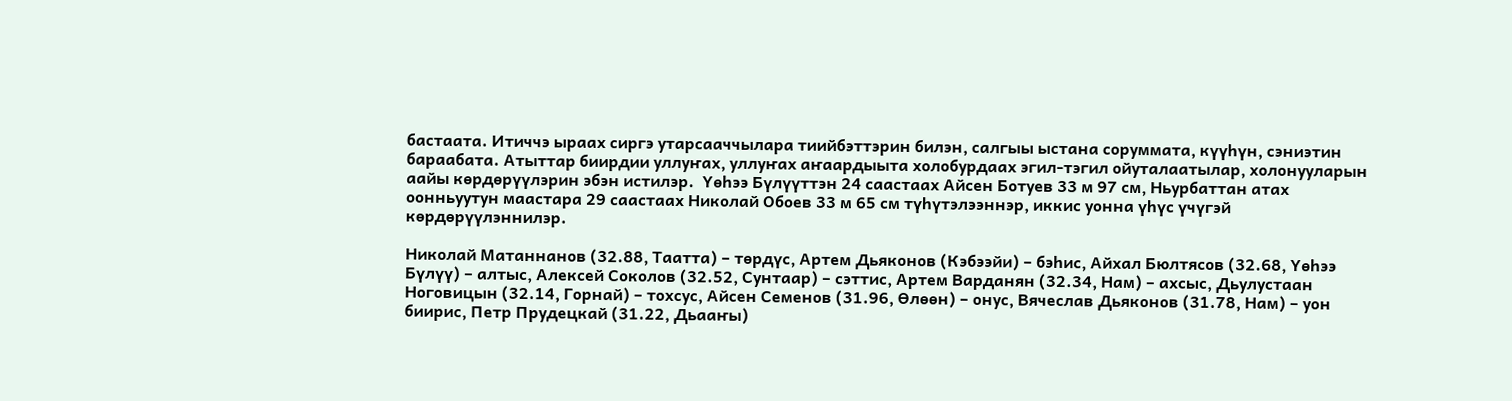бастаата. Итиччэ ыраах сиргэ утарсааччылара тиийбэттэрин билэн, салгыы ыстана соруммата, күүһүн, сэниэтин бараабата. Атыттар биирдии уллуҥах, уллуҥах аҥаардыыта холобурдаах эгил-тэгил ойуталаатылар, холонууларын аайы көрдөрүүлэрин эбэн истилэр.  Үөһээ Бүлүүттэн 24 саастаах Айсен Ботуев 33 м 97 см, Ньурбаттан атах оонньуутун маастара 29 саастаах Николай Обоев 33 м 65 см түһүтэлээннэр, иккис уонна үһүс үчүгэй көрдөрүүлэннилэр.

Николай Матаннанов (32.88, Таатта) – төрдүс, Артем Дьяконов (Кэбээйи) – бэһис, Айхал Бюлтясов (32.68, Үөһээ Бүлүү) – алтыс, Алексей Соколов (32.52, Сунтаар) – сэттис, Артем Варданян (32.34, Нам) – ахсыс, Дьулустаан Ноговицын (32.14, Горнай) – тохсус, Айсен Семенов (31.96, Өлөөн) – онус, Вячеслав Дьяконов (31.78, Нам) – уон биирис, Петр Прудецкай (31.22, Дьааҥы)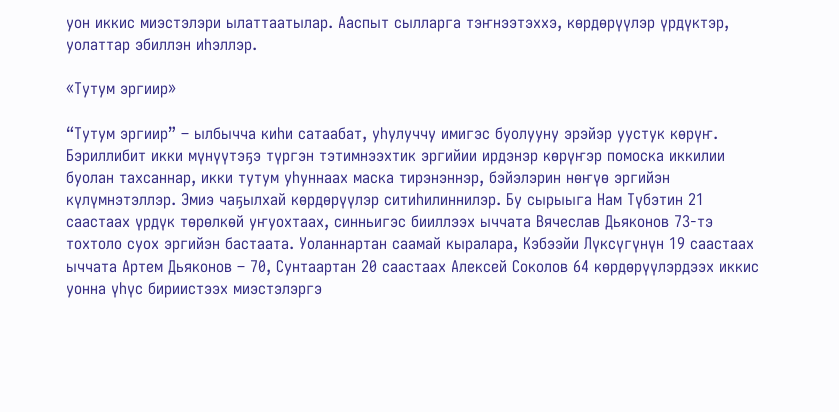уон иккис миэстэлэри ылаттаатылар. Ааспыт сылларга тэҥнээтэххэ, көрдөрүүлэр үрдүктэр, уолаттар эбиллэн иһэллэр.

«Тутум эргиир»

“Тутум эргиир” – ылбычча киһи сатаабат, уһулуччу имигэс буолууну эрэйэр уустук көрүҥ. Бэриллибит икки мүнүүтэҕэ түргэн тэтимнээхтик эргийии ирдэнэр көрүҥэр помоска иккилии буолан тахсаннар, икки тутум уһуннаах маска тирэнэннэр, бэйэлэрин нөҥүө эргийэн күлүмнэтэллэр. Эмиэ чаҕылхай көрдөрүүлэр ситиһилиннилэр. Бу сырыыга Нам Түбэтин 21 саастаах үрдүк төрөлкөй уҥуохтаах, синньигэс бииллээх ыччата Вячеслав Дьяконов 73-тэ тохтоло суох эргийэн бастаата. Уоланнартан саамай кыралара, Кэбээйи Лүксүгүнүн 19 саастаах ыччата Артем Дьяконов – 70, Сунтаартан 20 саастаах Алексей Соколов 64 көрдөрүүлэрдээх иккис уонна үһүс бириистээх миэстэлэргэ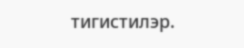тигистилэр.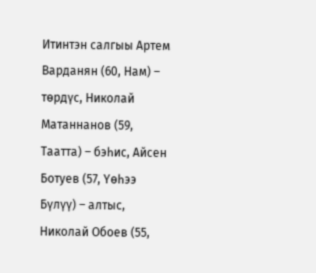Итинтэн салгыы Артем Варданян (60, Нам) – төрдүс, Николай Матаннанов (59, Таатта) – бэһис, Айсен Ботуев (57, Үөһээ Бүлүү) – алтыс, Николай Обоев (55,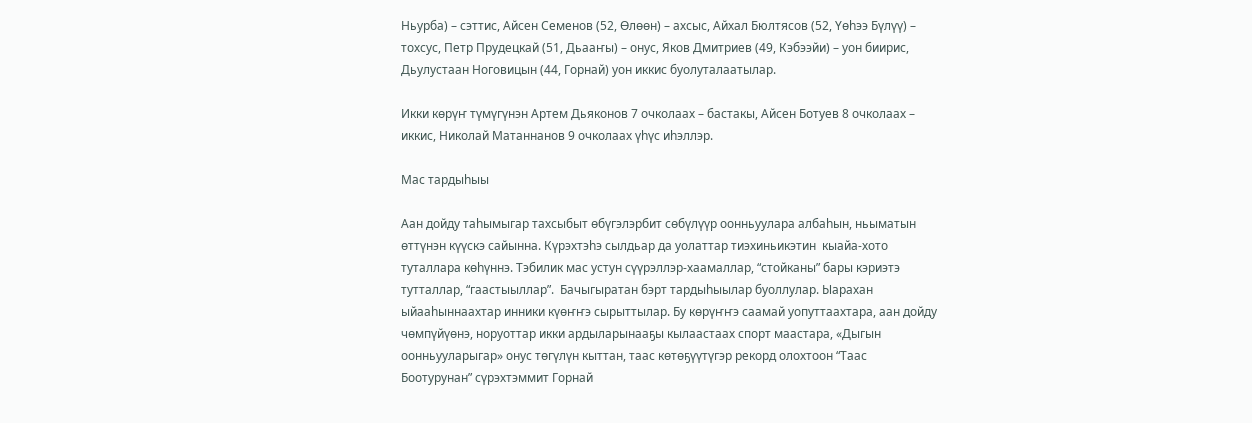Ньурба) – сэттис, Айсен Семенов (52, Өлөөн) – ахсыс, Айхал Бюлтясов (52, Үөһээ Бүлүү) – тохсус, Петр Прудецкай (51, Дьааҥы) – онус, Яков Дмитриев (49, Кэбээйи) – уон биирис, Дьулустаан Ноговицын (44, Горнай) уон иккис буолуталаатылар.

Икки көрүҥ түмүгүнэн Артем Дьяконов 7 очколаах – бастакы, Айсен Ботуев 8 очколаах – иккис, Николай Матаннанов 9 очколаах үһүс иһэллэр.

Мас тардыһыы

Аан дойду таһымыгар тахсыбыт өбүгэлэрбит сөбүлүүр оонньуулара албаһын, ньыматын өттүнэн күүскэ сайынна. Күрэхтэһэ сылдьар да уолаттар тиэхиньикэтин  кыайа-хото туталлара көһүннэ. Тэбилик мас устун сүүрэллэр-хаамаллар, “стойканы” бары кэриэтэ тутталлар, “гаастыыллар”.  Бачыгыратан бэрт тардыһыылар буоллулар. Ыарахан ыйааһыннаахтар инники күөҥҥэ сырыттылар. Бу көрүҥҥэ саамай уопуттаахтара, аан дойду чөмпүйүөнэ, норуоттар икки ардыларынааҕы кылаастаах спорт маастара, «Дыгын оонньууларыгар» онус төгүлүн кыттан, таас көтөҕүүтүгэр рекорд олохтоон “Таас Боотурунан” сүрэхтэммит Горнай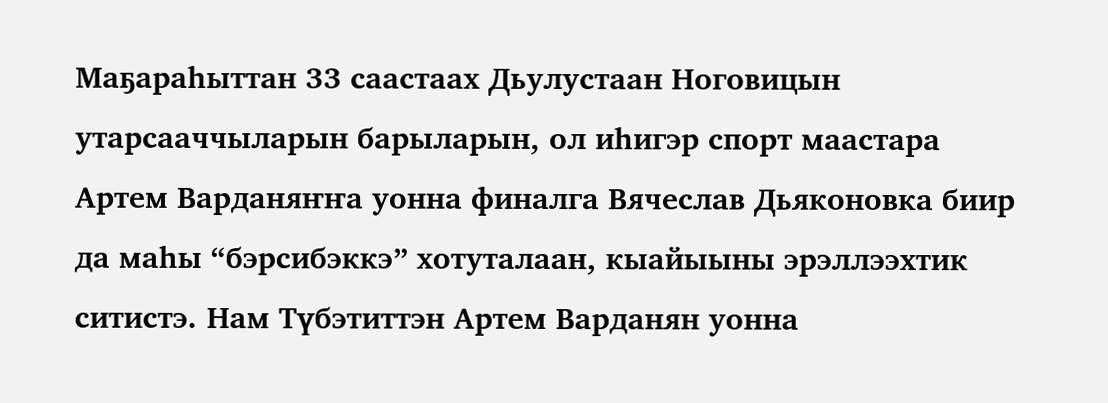Маҕараһыттан 33 саастаах Дьулустаан Ноговицын утарсааччыларын барыларын, ол иһигэр спорт маастара Артем Варданяҥҥа уонна финалга Вячеслав Дьяконовка биир да маһы “бэрсибэккэ” хотуталаан, кыайыыны эрэллээхтик ситистэ. Нам Түбэтиттэн Артем Варданян уонна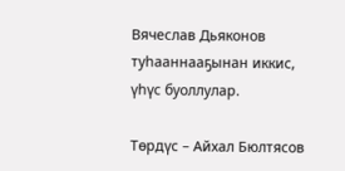Вячеслав Дьяконов туһааннааҕынан иккис, үһүс буоллулар.

Төрдүс – Айхал Бюлтясов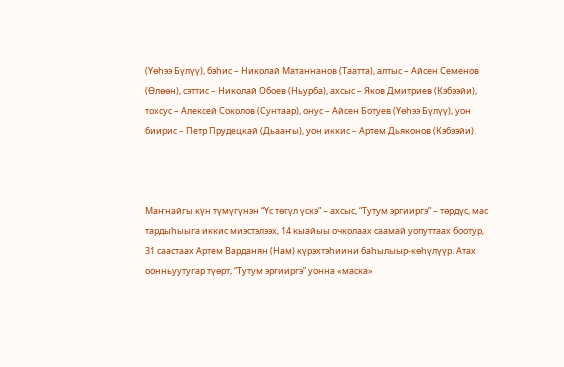(Үөһээ Бүлүү), бэһис – Николай Матаннанов (Таатта), алтыс – Айсен Семенов (Өлөөн), сэттис – Николай Обоев (Ньурба), ахсыс – Яков Дмитриев (Кэбээйи), тохсус – Алексей Соколов (Сунтаар), онус – Айсен Ботуев (Үөһээ Бүлүү), уон биирис – Петр Прудецкай (Дьааҥы), уон иккис – Артем Дьяконов (Кэбээйи).



Маҥнайгы күн түмүгүнэн “Үс төгүл үскэ” – ахсыс, “Тутум эргииргэ” – төрдүс, мас тардыһыыга иккис миэстэлээх, 14 кыайыы очколаах саамай уопуттаах боотур, 31 саастаах Артем Варданян (Нам) күрэхтэһиини баһылыыр-көһүлүүр. Атах оонньуутугар түөрт, “Тутум эргииргэ” уонна «маска»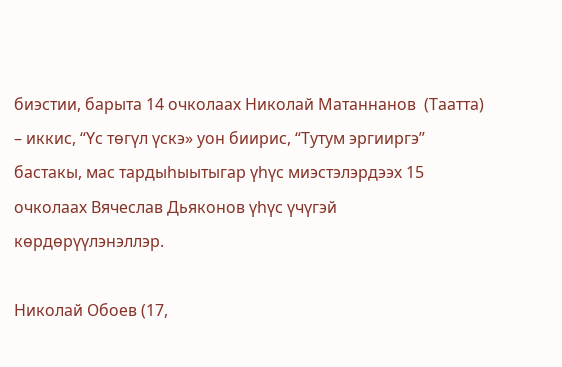биэстии, барыта 14 очколаах Николай Матаннанов  (Таатта) – иккис, “Үс төгүл үскэ» уон биирис, “Тутум эргииргэ” бастакы, мас тардыһыытыгар үһүс миэстэлэрдээх 15 очколаах Вячеслав Дьяконов үһүс үчүгэй көрдөрүүлэнэллэр.

Николай Обоев (17,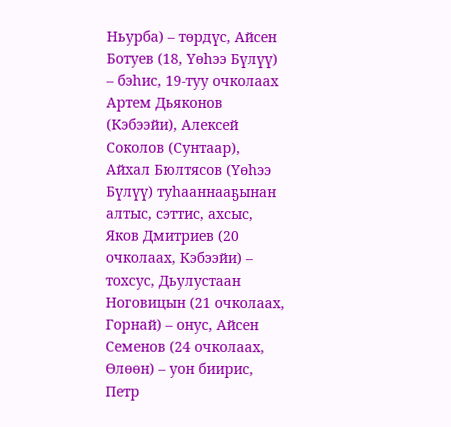Ньурба) – төрдүс, Айсен Ботуев (18, Үөһээ Бүлүү) – бэһис, 19-туу очколаах Артем Дьяконов (Кэбээйи), Алексей Соколов (Сунтаар), Айхал Бюлтясов (Үөһээ Бүлүү) туһааннааҕынан алтыс, сэттис, ахсыс, Яков Дмитриев (20 очколаах, Кэбээйи) – тохсус, Дьулустаан Ноговицын (21 очколаах, Горнай) – онус, Айсен Семенов (24 очколаах, Өлөөн) – уон биирис, Петр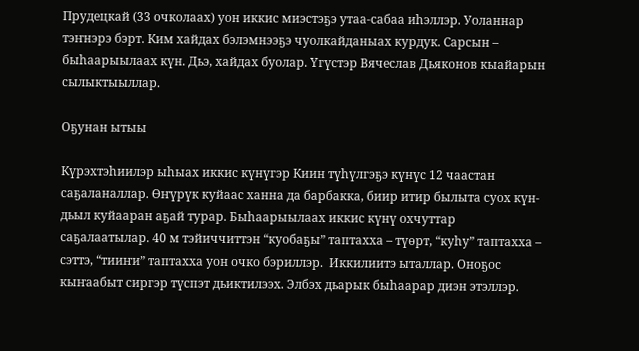Прудецкай (33 очколаах) уон иккис миэстэҕэ утаа-сабаа иһэллэр. Уоланнар тэҥнэрэ бэрт. Ким хайдах бэлэмнээҕэ чуолкайданыах курдук. Сарсын – быһаарыылаах күн. Дьэ, хайдах буолар. Үгүстэр Вячеслав Дьяконов кыайарын сылыктыыллар.

Оҕунан ытыы

Күрэхтэһиилэр ыһыах иккис күнүгэр Киин түһүлгэҕэ күнүс 12 чаастан саҕаланаллар. Өҥүрүк куйаас ханна да барбакка, биир итир былыта суох күн-дьыл куйааран аҕай турар. Быһаарыылаах иккис күнү охчуттар саҕалаатылар. 40 м тэйиччиттэн “куобаҕы” таптахха – түөрт, “куһу” таптахха – сэттэ, “тииҥи” таптахха уон очко бэриллэр.  Иккилиитэ ыталлар. Оноҕос кыҥаабыт сиргэр түспэт дьиктилээх. Элбэх дьарык быһаарар диэн этэллэр.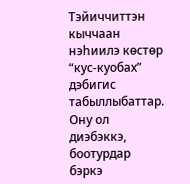Тэйиччиттэн кыччаан нэһиилэ көстөр “кус-куобах” дэбигис табыллыбаттар. Ону ол диэбэккэ, боотурдар бэркэ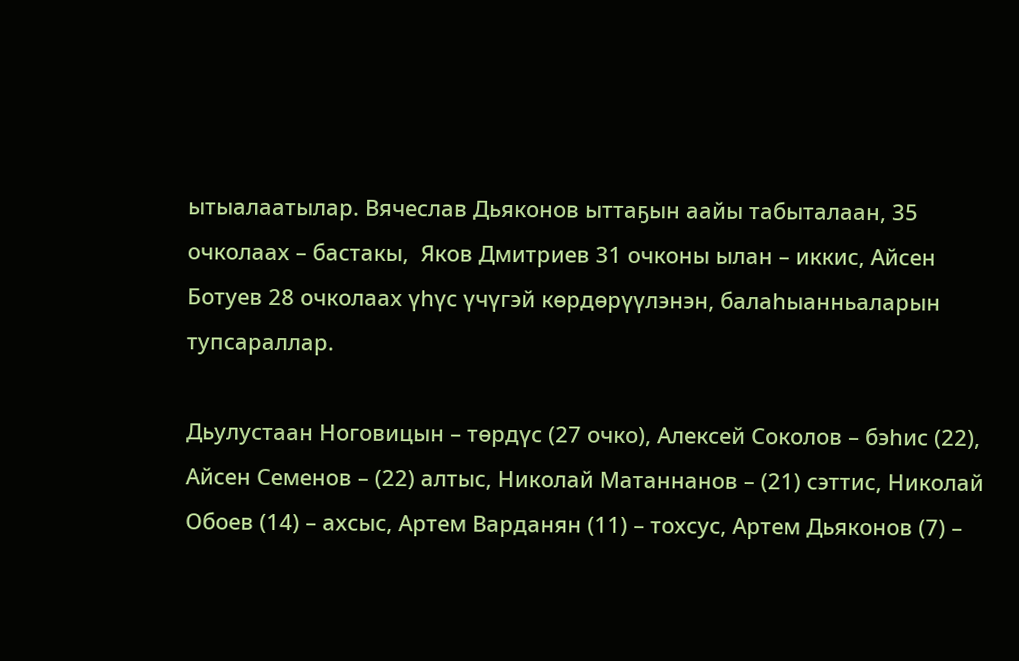ытыалаатылар. Вячеслав Дьяконов ыттаҕын аайы табыталаан, 35 очколаах – бастакы,  Яков Дмитриев 31 очконы ылан – иккис, Айсен Ботуев 28 очколаах үһүс үчүгэй көрдөрүүлэнэн, балаһыанньаларын тупсараллар.

Дьулустаан Ноговицын – төрдүс (27 очко), Алексей Соколов – бэһис (22), Айсен Семенов – (22) алтыс, Николай Матаннанов – (21) сэттис, Николай Обоев (14) – ахсыс, Артем Варданян (11) – тохсус, Артем Дьяконов (7) –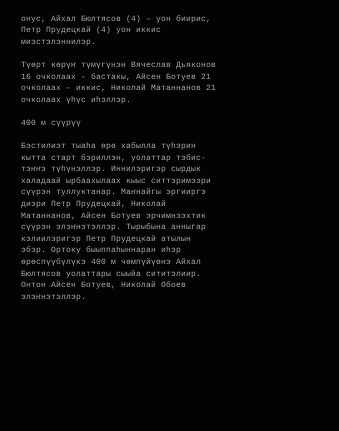онус, Айхал Бюлтясов (4) – уон биирис, Петр Прудецкай (4) уон иккис миэстэлэннилэр.

Түөрт көрүҥ түмүгүнэн Вячеслав Дьяконов 16 очколаах – бастакы, Айсен Ботуев 21 очколаах – иккис, Николай Матаннанов 21 очколаах үһүс иһэллэр.

400 м сүүрүү

Бэстилиэт тыаһа өрө хабылла түһэрин кытта старт бэриллэн, уолаттар тэбис-тэҥҥэ түһүнэллэр. Иннилэригэр сырдык халадаай ырбаахылаах кыыс ситтэримээри сүүрэн туллуктанар. Маҥнайгы эргииргэ диэри Петр Прудецкай, Николай Матаннанов, Айсен Ботуев эрчимнээхтик сүүрэн элэҥнэтэллэр. Тырыбына анныгар кэлиилэригэр Петр Прудецкай атылын эбэр. Ортоку быыппаһыннаран иһэр өрөспүүбүлүкэ 400 м чөмпүйүөнэ Айхал Бюлтясов уолаттары сыыйа сититэлиир. Онтон Айсен Ботуев, Николай Обоев элэҥнэтэллэр.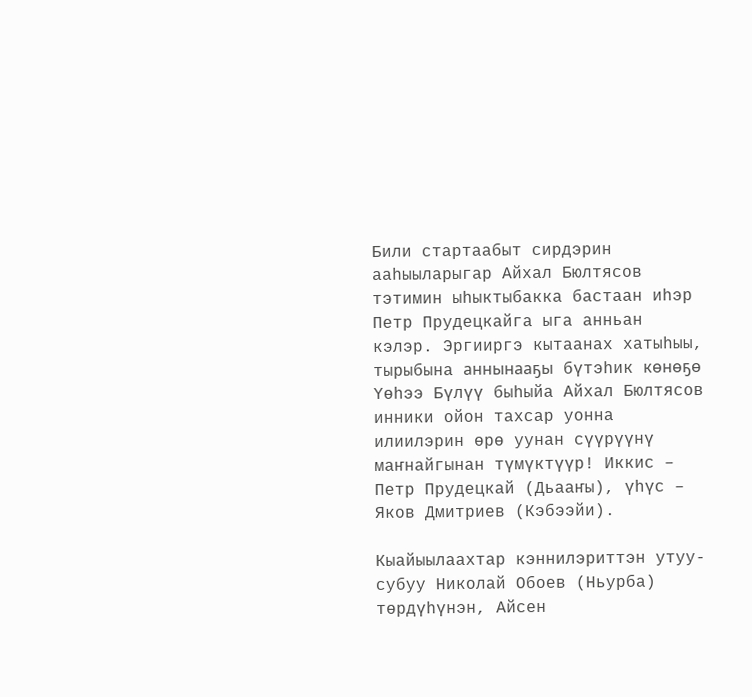Били стартаабыт сирдэрин ааһыыларыгар Айхал Бюлтясов тэтимин ыһыктыбакка бастаан иһэр Петр Прудецкайга ыга анньан кэлэр. Эргииргэ кытаанах хатыһыы, тырыбына аннынааҕы бүтэһик көнөҕө Үөһээ Бүлүү быһыйа Айхал Бюлтясов инники ойон тахсар уонна илиилэрин өрө уунан сүүрүүнү маҥнайгынан түмүктүүр! Иккис – Петр Прудецкай (Дьааҥы), үһүс – Яков Дмитриев (Кэбээйи).

Кыайыылаахтар кэннилэриттэн утуу-субуу Николай Обоев (Ньурба) төрдүһүнэн, Айсен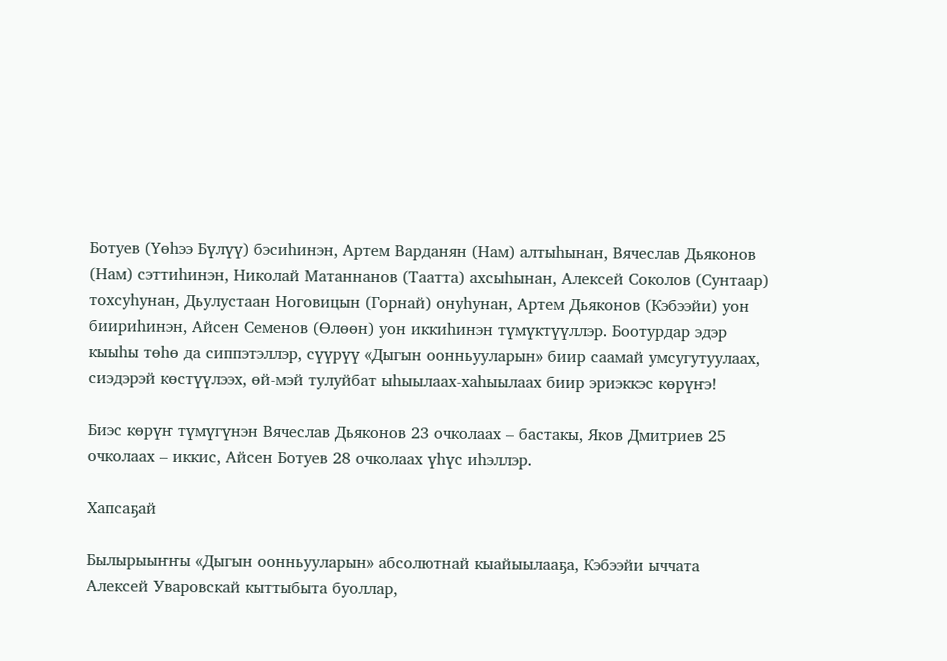Ботуев (Үөһээ Бүлүү) бэсиһинэн, Артем Варданян (Нам) алтыһынан, Вячеслав Дьяконов (Нам) сэттиһинэн, Николай Матаннанов (Таатта) ахсыһынан, Алексей Соколов (Сунтаар) тохсуһунан, Дьулустаан Ноговицын (Горнай) онуһунан, Артем Дьяконов (Кэбээйи) уон биириһинэн, Айсен Семенов (Өлөөн) уон иккиһинэн түмүктүүллэр. Боотурдар эдэр кыыһы төһө да сиппэтэллэр, сүүрүү «Дыгын оонньууларын» биир саамай умсугутуулаах, сиэдэрэй көстүүлээх, өй-мэй тулуйбат ыһыылаах-хаһыылаах биир эриэккэс көрүҥэ!

Биэс көрүҥ түмүгүнэн Вячеслав Дьяконов 23 очколаах – бастакы, Яков Дмитриев 25 очколаах – иккис, Айсен Ботуев 28 очколаах үһүс иһэллэр.

Хапсаҕай

Былырыыҥҥы «Дыгын оонньууларын» абсолютнай кыайыылааҕа, Кэбээйи ыччата Алексей Уваровскай кыттыбыта буоллар,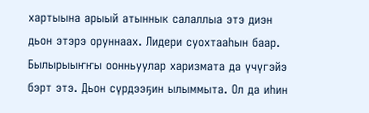хартыына арыый атыннык салаллыа этэ диэн дьон этэрэ оруннаах. Лидери суохтааһын баар. Былырыыҥҥы оонньуулар харизмата да үчүгэйэ бэрт этэ. Дьон сүрдээҕин ылыммыта. Ол да иһин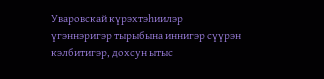Уваровскай күрэхтэһиилэр үгэннэригэр тырыбына иннигэр сүүрэн кэлбитигэр, дохсун ытыс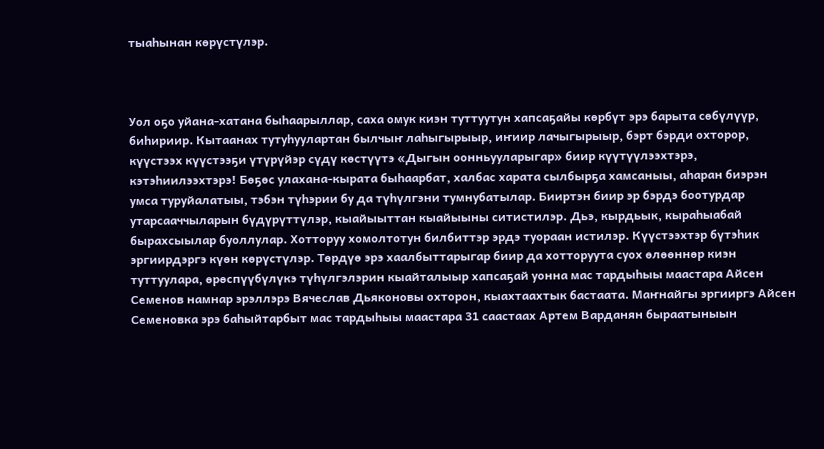тыаһынан көрүстүлэр.



Уол оҕо уйана-хатана быһаарыллар, саха омук киэн туттуутун хапсаҕайы көрбүт эрэ барыта сөбүлүүр, биһириир. Кытаанах тутуһуулартан былчыҥ лаһыгырыыр, иҥиир лачыгырыыр, бэрт бэрди охторор, күүстээх күүстээҕи үтүрүйэр сүдү көстүүтэ «Дыгын оонньууларыгар» биир күүтүүлээхтэрэ, кэтэһиилээхтэрэ! Бөҕөс улахана-кырата быһаарбат, халбас харата сылбырҕа хамсаныы, аһаран биэрэн умса туруйалатыы, тэбэн түһэрии бу да түһүлгэни тумнубатылар. Бииртэн биир эр бэрдэ боотурдар утарсааччыларын бүдүрүттүлэр, кыайыыттан кыайыыны ситистилэр. Дьэ, кырдьык, кыраһыабай бырахсыылар буоллулар. Хотторуу хомолтотун билбиттэр эрдэ туораан истилэр. Күүстээхтэр бүтэһик эргиирдэргэ күөн көрүстүлэр. Төрдүө эрэ хаалбыттарыгар биир да хотторуута суох өлөөннөр киэн туттуулара, өрөспүүбүлүкэ түһүлгэлэрин кыайталыыр хапсаҕай уонна мас тардыһыы маастара Айсен Семенов намнар эрэллэрэ Вячеслав Дьяконовы охторон, кыахтаахтык бастаата. Маҥнайгы эргииргэ Айсен Семеновка эрэ баһыйтарбыт мас тардыһыы маастара 31 саастаах Артем Варданян быраатыныын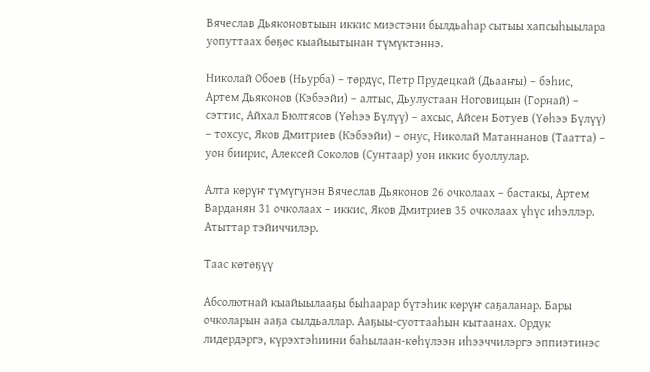Вячеслав Дьяконовтыын иккис миэстэни былдьаһар сытыы хапсыһыылара уопуттаах бөҕөс кыайыытынан түмүктэннэ.

Николай Обоев (Ньурба) – төрдүс, Петр Прудецкай (Дьааҥы) – бэһис, Артем Дьяконов (Кэбээйи) – алтыс, Дьулустаан Ноговицын (Горнай) – сэттис, Айхал Бюлтясов (Үөһээ Бүлүү) – ахсыс, Айсен Ботуев (Үөһээ Бүлүү) – тохсус, Яков Дмитриев (Кэбээйи) – онус, Николай Матаннанов (Таатта) – уон биирис, Алексей Соколов (Сунтаар) уон иккис буоллулар.

Алта көрүҥ түмүгүнэн Вячеслав Дьяконов 26 очколаах – бастакы, Артем Варданян 31 очколаах – иккис, Яков Дмитриев 35 очколаах үһүс иһэллэр. Атыттар тэйиччилэр.

Таас көтөҕүү

Абсолютнай кыайыылааҕы быһаарар бүтэһик көрүҥ саҕаланар. Бары очколарын ааҕа сылдьаллар. Ааҕыы-суоттааһын кытаанах. Ордук лидердэргэ, күрэхтэһиини баһылаан-көһүлээн иһээччилэргэ эппиэтинэс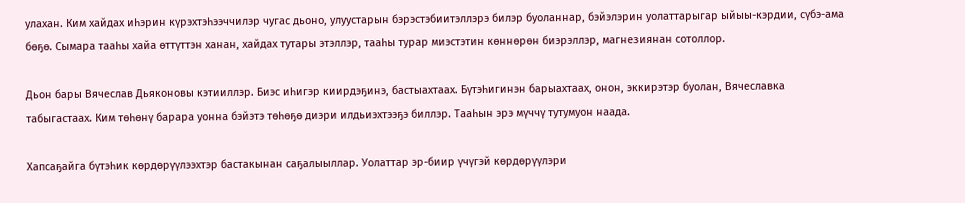улахан. Ким хайдах иһэрин күрэхтэһээччилэр чугас дьоно, улуустарын бэрэстэбиитэллэрэ билэр буоланнар, бэйэлэрин уолаттарыгар ыйыы-кэрдии, сүбэ-ама бөҕө. Сымара тааһы хайа өттүттэн ханан, хайдах тутары этэллэр, тааһы турар миэстэтин көннөрөн биэрэллэр, магнезиянан сотоллор.

Дьон бары Вячеслав Дьяконовы кэтииллэр. Биэс иһигэр киирдэҕинэ, бастыахтаах. Бүтэһигинэн барыахтаах, онон, эккирэтэр буолан, Вячеславка табыгастаах. Ким төһөнү барара уонна бэйэтэ төһөҕө диэри илдьиэхтээҕэ биллэр. Тааһын эрэ мүччү тутумуон наада.

Хапсаҕайга бүтэһик көрдөрүүлээхтэр бастакынан саҕалыыллар. Уолаттар эр-биир үчүгэй көрдөрүүлэри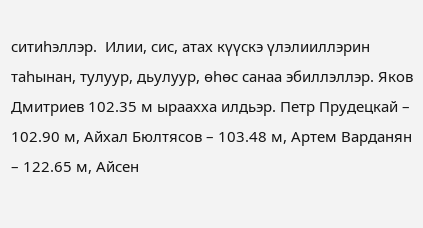ситиһэллэр.  Илии, сис, атах күүскэ үлэлииллэрин таһынан, тулуур, дьулуур, өһөс санаа эбиллэллэр. Яков Дмитриев 102.35 м ыраахха илдьэр. Петр Прудецкай – 102.90 м, Айхал Бюлтясов – 103.48 м, Артем Варданян – 122.65 м, Айсен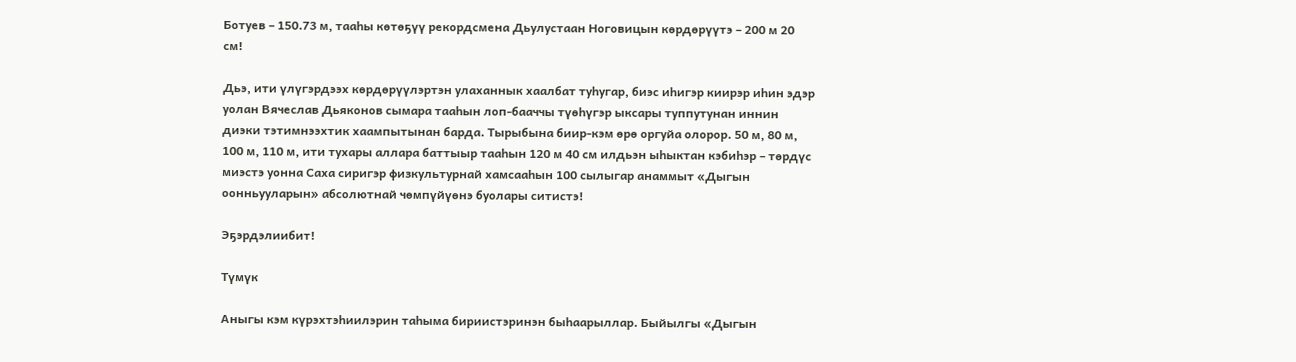Ботуев – 150.73 м, тааһы көтөҕүү рекордсмена Дьулустаан Ноговицын көрдөрүүтэ – 200 м 20 см!

Дьэ, ити үлүгэрдээх көрдөрүүлэртэн улаханнык хаалбат туһугар, биэс иһигэр киирэр иһин эдэр уолан Вячеслав Дьяконов сымара тааһын лоп-бааччы түөһүгэр ыксары туппутунан иннин диэки тэтимнээхтик хаампытынан барда. Тырыбына биир-кэм өрө оргуйа олорор. 50 м, 80 м, 100 м, 110 м, ити тухары аллара баттыыр тааһын 120 м 40 см илдьэн ыһыктан кэбиһэр – төрдүс миэстэ уонна Саха сиригэр физкультурнай хамсааһын 100 сылыгар анаммыт «Дыгын оонньууларын» абсолютнай чөмпүйүөнэ буолары ситистэ!

Эҕэрдэлиибит!

Түмүк

Аныгы кэм күрэхтэһиилэрин таһыма бириистэринэн быһаарыллар. Быйылгы «Дыгын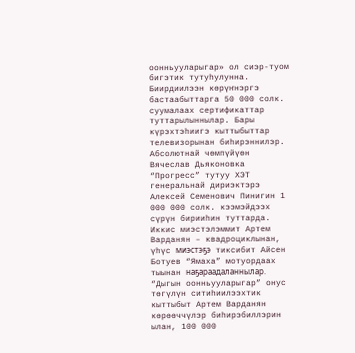оонньууларыгар» ол сиэр-туом бигэтик тутуһулунна. Биирдиилээн көрүҥнэргэ бастаабыттарга 50 000 солк. суумалаах сертификаттар туттарылыннылар. Бары күрэхтэһиигэ кыттыбыттар телевизорынан биһирэннилэр. Абсолютнай чөмпүйүөн Вячеслав Дьяконовка “Прогресс” тутуу ХЭТ генеральнай дириэктэрэ Алексей Семенович Пинигин 1 000 000 солк. кээмэйдээх сүрүн бирииһин туттарда. Иккис миэстэлэммит Артем Варданян – квадроциклынан, үһүс миэстэҕэ тиксибит Айсен Ботуев “Ямаха” мотуордаах тыынан наҕараадаланнылар. “Дыгын оонньууларыгар” онус төгүлүн ситиһиилээхтик кыттыбыт Артем Варданян көрөөччүлэр биһирэбиллэрин ылан, 100 000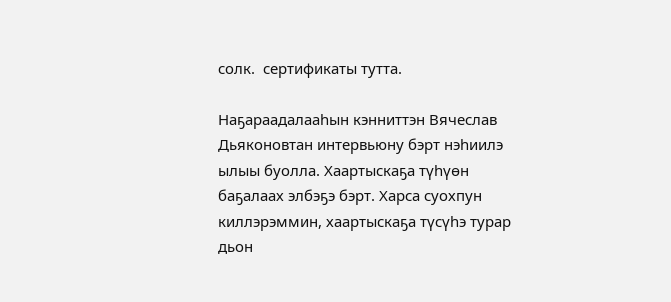солк.  сертификаты тутта.

Наҕараадалааһын кэнниттэн Вячеслав Дьяконовтан интервьюну бэрт нэһиилэ ылыы буолла. Хаартыскаҕа түһүөн баҕалаах элбэҕэ бэрт. Харса суохпун киллэрэммин, хаартыскаҕа түсүһэ турар дьон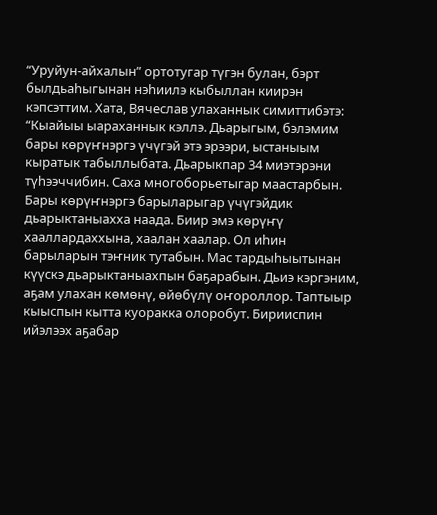“Уруйун-айхалын” ортотугар түгэн булан, бэрт былдьаһыгынан нэһиилэ кыбыллан киирэн кэпсэттим. Хата, Вячеслав улаханнык симиттибэтэ: “Кыайыы ыараханнык кэллэ. Дьарыгым, бэлэмим бары көрүҥнэргэ үчүгэй этэ эрээри, ыстаныым кыратык табыллыбата. Дьарыкпар 34 миэтэрэни түһээччибин. Саха многоборьетыгар маастарбын. Бары көрүҥнэргэ барыларыгар үчүгэйдик дьарыктаныахха наада. Биир эмэ көрүҥү хааллардаххына, хаалан хаалар. Ол иһин барыларын тэҥник тутабын. Мас тардыһыытынан күүскэ дьарыктаныахпын баҕарабын. Дьиэ кэргэним, аҕам улахан көмөнү, өйөбүлү оҥороллор. Таптыыр кыыспын кытта куоракка олоробут. Бирииспин ийэлээх аҕабар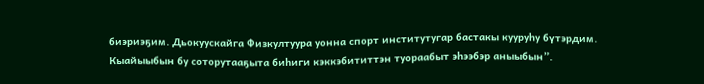биэриэҕим. Дьокуускайга Физкултуура уонна спорт институтугар бастакы кууруһу бүтэрдим. Кыайыыбын бу соторутааҕыта биһиги кэккэбититтэн туораабыт эһээбэр аныыбын”.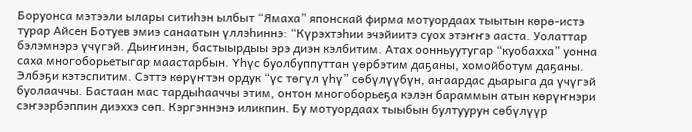Боруонса мэтээли ылары ситиһэн ылбыт “Ямаха” японскай фирма мотуордаах тыытын көрө-истэ турар Айсен Ботуев эмиэ санаатын үллэһиннэ: “Күрэхтэһии эчэйиитэ суох этэҥҥэ ааста. Уолаттар бэлэмнэрэ үчүгэй. Дьиҥинэн, бастыырдыы эрэ диэн кэлбитим. Атах оонньуутугар “куобахха” уонна саха многоборьетыгар маастарбын. Үһүс буолбуппуттан үөрбэтим даҕаны, хомойботум даҕаны. Элбэҕи кэтэспитим. Сэттэ көрүҥтэн ордук “үс төгүл үһү” сөбүлүүбүн, аҥаардас дьарыга да үчүгэй буолааччы. Бастаан мас тардыһааччы этим, онтон многоборьеҕа кэлэн бараммын атын көрүҥнэри сэҥээрбэппин диэххэ сөп. Кэргэннэнэ иликпин. Бу мотуордаах тыыбын бултуурун сөбүлүүр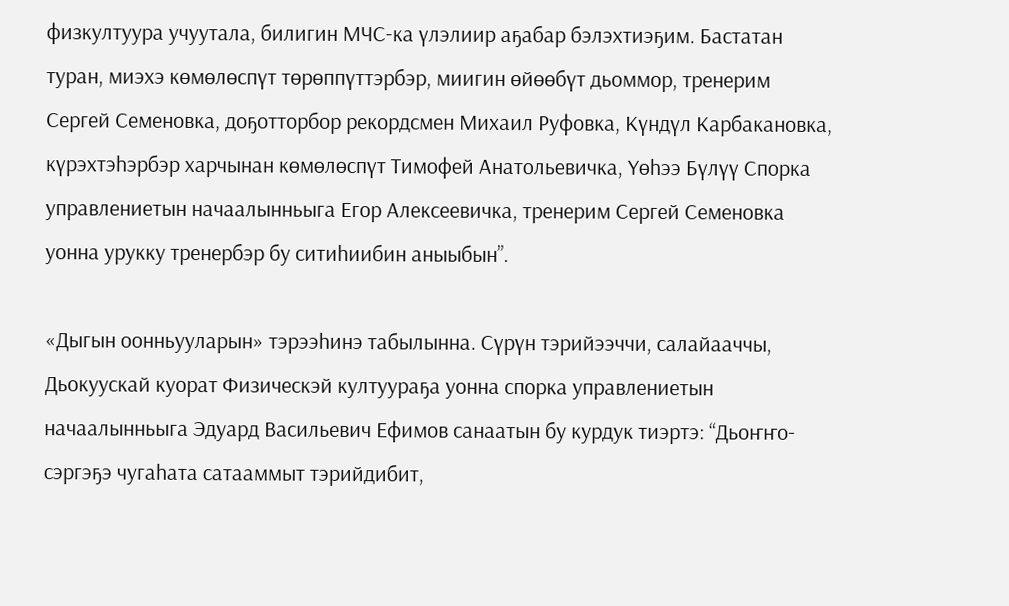физкултуура учуутала, билигин МЧС-ка үлэлиир аҕабар бэлэхтиэҕим. Бастатан туран, миэхэ көмөлөспүт төрөппүттэрбэр, миигин өйөөбүт дьоммор, тренерим Сергей Семеновка, доҕотторбор рекордсмен Михаил Руфовка, Күндүл Карбакановка, күрэхтэһэрбэр харчынан көмөлөспүт Тимофей Анатольевичка, Үөһээ Бүлүү Спорка управлениетын начаалынньыга Егор Алексеевичка, тренерим Сергей Семеновка уонна урукку тренербэр бу ситиһиибин аныыбын”.

«Дыгын оонньууларын» тэрээһинэ табылынна. Сүрүн тэрийээччи, салайааччы, Дьокуускай куорат Физическэй култуураҕа уонна спорка управлениетын начаалынньыга Эдуард Васильевич Ефимов санаатын бу курдук тиэртэ: “Дьоҥҥо-сэргэҕэ чугаһата сатааммыт тэрийдибит,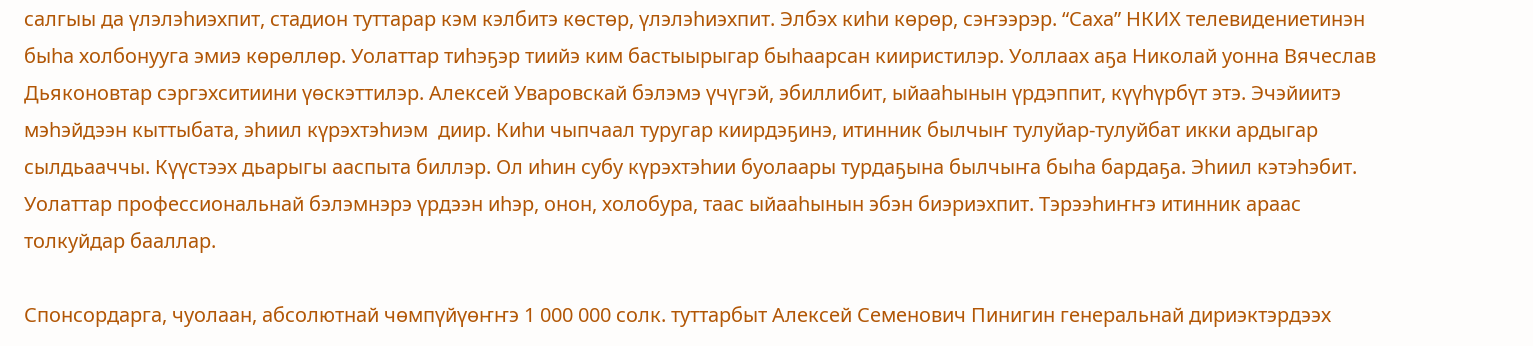салгыы да үлэлэһиэхпит, стадион туттарар кэм кэлбитэ көстөр, үлэлэһиэхпит. Элбэх киһи көрөр, сэҥээрэр. “Саха” НКИХ телевидениетинэн быһа холбонууга эмиэ көрөллөр. Уолаттар тиһэҕэр тиийэ ким бастыырыгар быһаарсан кииристилэр. Уоллаах аҕа Николай уонна Вячеслав Дьяконовтар сэргэхситиини үөскэттилэр. Алексей Уваровскай бэлэмэ үчүгэй, эбиллибит, ыйааһынын үрдэппит, күүһүрбүт этэ. Эчэйиитэ мэһэйдээн кыттыбата, эһиил күрэхтэһиэм  диир. Киһи чыпчаал туругар киирдэҕинэ, итинник былчыҥ тулуйар-тулуйбат икки ардыгар сылдьааччы. Күүстээх дьарыгы ааспыта биллэр. Ол иһин субу күрэхтэһии буолаары турдаҕына былчыҥа быһа бардаҕа. Эһиил кэтэһэбит. Уолаттар профессиональнай бэлэмнэрэ үрдээн иһэр, онон, холобура, таас ыйааһынын эбэн биэриэхпит. Тэрээһиҥҥэ итинник араас толкуйдар бааллар.

Спонсордарга, чуолаан, абсолютнай чөмпүйүөҥҥэ 1 000 000 солк. туттарбыт Алексей Семенович Пинигин генеральнай дириэктэрдээх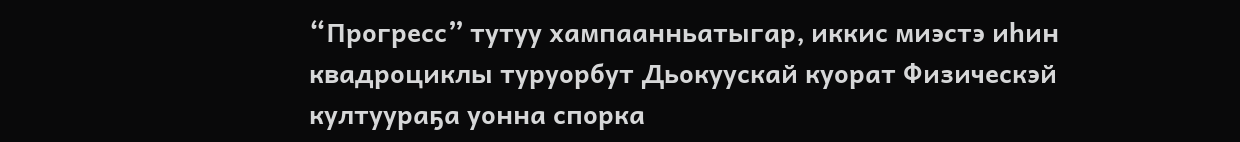“Прогресс” тутуу хампаанньатыгар, иккис миэстэ иһин квадроциклы туруорбут Дьокуускай куорат Физическэй култуураҕа уонна спорка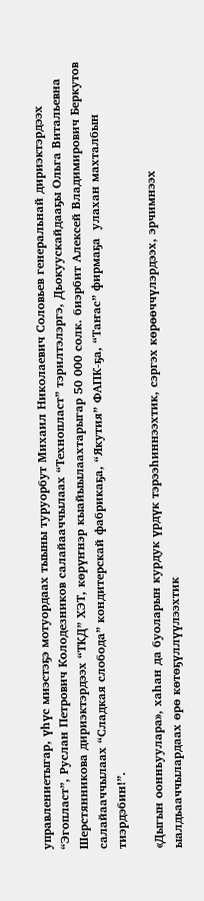управлениетыгар, үһүс миэстэҕэ мотуордаах тыыны туруорбут Михаил Николаевич Соловьев генеральнай дириэктэрдээх “Эгопласт”, Руслан Петрович Колодезников салайааччылаах “Технопласт” тэрилтэлэргэ, Дьокуускайдааҕы Ольга Витальевна Шерстянникова дириэктэрдээх “ТКД” ХЭТ, көрүҥнэр кыайыылаахтарыгар 50 000 солк. биэрбит Алексей Владимирович Беркутов салайааччылаах “Сладкая слобода” кондитерскай фабрикаҕа, “Якутия” ФАПК-ҕа, “Таҥас” фирмаҕа  улахан махталбын тиэрдэбин!”.

«Дыгын оонньуулара», хаһан да буоларын курдук үрдүк тэрээһиннээхтик, сэргэх көрөөччүлэрдээх, эрчимнээх ыалдьааччылардаах өрө көтөҕүллүүлээхтик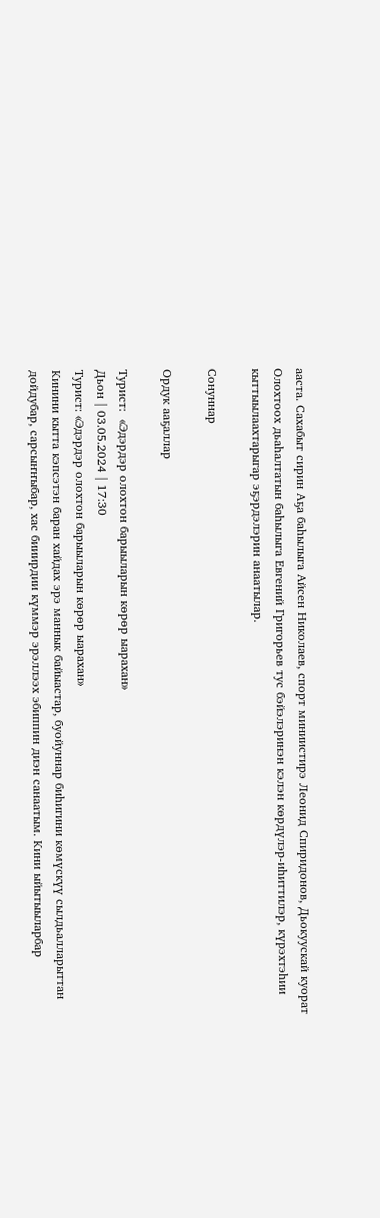ааста. Сахабыт сирин Аҕа баһылыга Айсен Николаев, спорт миниистирэ Леонид Спиридонов, Дьокуускай куорат Олохтоох дьаһалтатын баһылыга Евгений Григорьев тус бэйэлэринэн кэлэн көрдүлэр-иһиттилэр, күрэхтэһии кыттыылаахтарыгар эҕэрдэлэрин анаатылар.

Сонуннар

Ордук ааҕаллар

Турист:  «Эдэрдэр олохтон барыыларын көрөр ыарахан»
Дьон | 03.05.2024 | 17:30
Турист: «Эдэрдэр олохтон барыыларын көрөр ыарахан»
Кинини кытта кэпсэтэн баран хайдах эрэ маннык байыастар, буойуннар биһигини көмүскүү сылдьалларыттан дойдубар, сарсыҥҥыбар, хас бииирдии күммэр эрэллээх эбиппин диэн санаатым. Кини ыйытыыларбар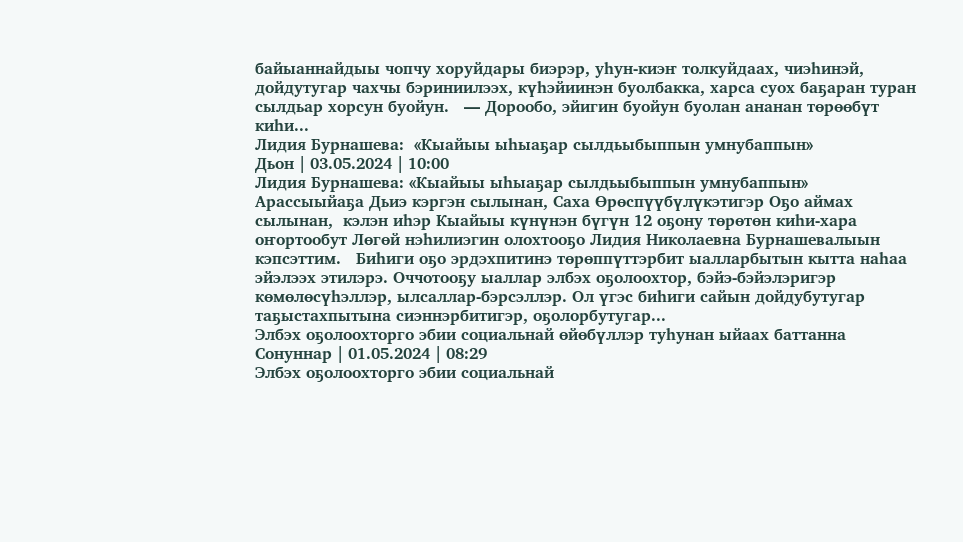байыаннайдыы чопчу хоруйдары биэрэр, уһун-киэҥ толкуйдаах, чиэһинэй, дойдутугар чахчы бэриниилээх, күһэйиинэн буолбакка, харса суох баҕаран туран сылдьар хорсун буойун.   — Дорообо, эйигин буойун буолан ананан төрөөбүт киһи...
Лидия Бурнашева:  «Кыайыы ыһыаҕар сылдьыбыппын умнубаппын»
Дьон | 03.05.2024 | 10:00
Лидия Бурнашева: «Кыайыы ыһыаҕар сылдьыбыппын умнубаппын»
Арассыыйаҕа Дьиэ кэргэн сылынан, Саха Өрөспүүбүлүкэтигэр Оҕо аймах сылынан,  кэлэн иһэр Кыайыы күнүнэн бүгүн 12 оҕону төрөтөн киһи-хара оҥортообут Лөгөй нэһилиэгин олохтооҕо Лидия Николаевна Бурнашевалыын кэпсэттим.   Биһиги оҕо эрдэхпитинэ төрөппүттэрбит ыалларбытын кытта наһаа эйэлээх этилэрэ. Оччотооҕу ыаллар элбэх оҕолоохтор, бэйэ-бэйэлэригэр көмөлөсүһэллэр, ылсаллар-бэрсэллэр. Ол үгэс биһиги сайын дойдубутугар таҕыстахпытына сиэннэрбитигэр, оҕолорбутугар...
Элбэх оҕолоохторго эбии социальнай өйөбүллэр туһунан ыйаах баттанна
Сонуннар | 01.05.2024 | 08:29
Элбэх оҕолоохторго эбии социальнай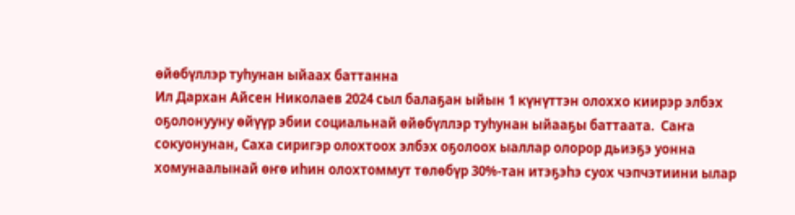өйөбүллэр туһунан ыйаах баттанна
Ил Дархан Айсен Николаев 2024 сыл балаҕан ыйын 1 күнүттэн олоххо киирэр элбэх оҕолонууну өйүүр эбии социальнай өйөбүллэр туһунан ыйааҕы баттаата.  Саҥа сокуонунан, Саха сиригэр олохтоох элбэх оҕолоох ыаллар олорор дьиэҕэ уонна хомунаалынай өҥө иһин олохтоммут төлөбүр 30%-тан итэҕэһэ суох чэпчэтиини ылар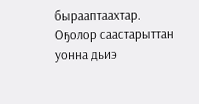бырааптаахтар. Оҕолор саастарыттан уонна дьиэ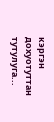кэргэн дохуотуттан тутулуга...